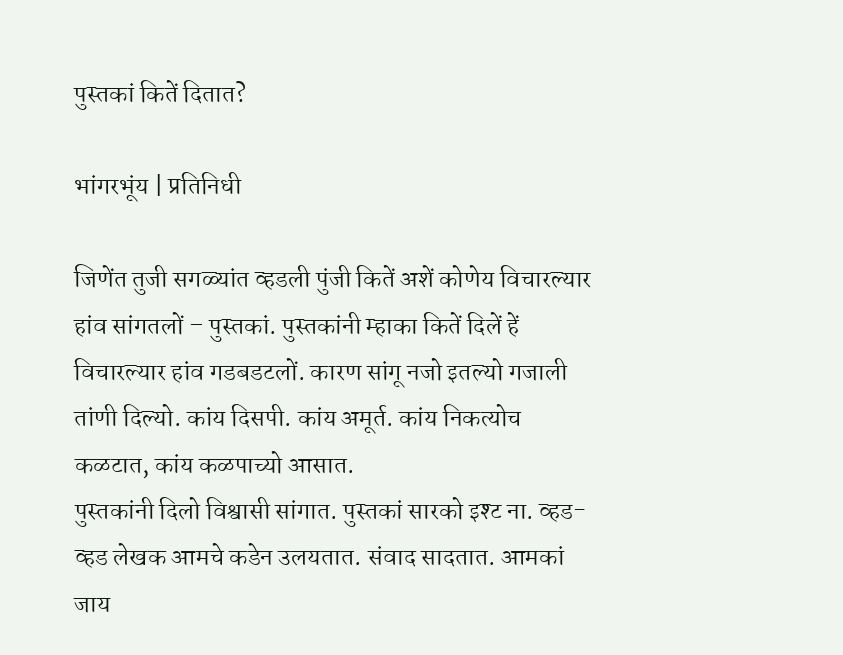पुस्तकां कितें दितात?

भांगरभूंय | प्रतिनिधी

जिणेंत तुजी सगळ्यांत व्हडली पुंजी कितें अशें कोणेय विचारल्यार हांव सांगतलों – पुस्तकां. पुस्तकांनी म्हाका कितें दिलें हें विचारल्यार हांव गडबडटलों. कारण सांगू नजो इतल्यो गजाली तांणी दिल्यो. कांय दिसपी. कांय अमूर्त. कांय निकत्योच कळटात, कांय कळपाच्यो आसात.
पुस्तकांनी दिलो विश्वासी सांगात. पुस्तकां सारको इश्ट ना. व्हड- व्हड लेखक आमचे कडेन उलयतात. संवाद सादतात. आमकां जाय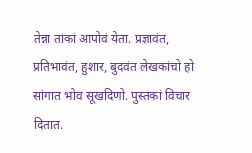तेन्ना तांकां आपोवं येता. प्रज्ञावंत, प्रतिभावंत, हुशार, बुदवंत लेखकांचो हो सांगात भोव सूखदिणो. पुस्तकां विचार दितात.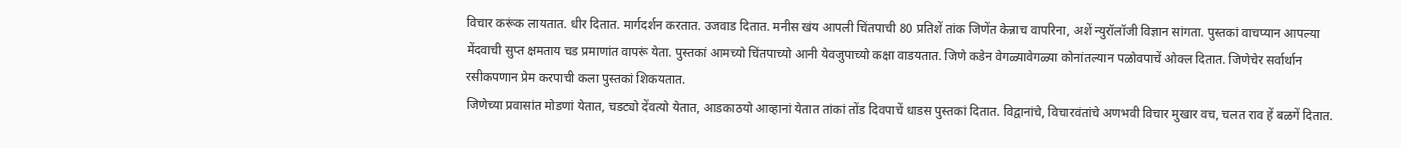विचार करूंक लायतात. धीर दितात. मार्गदर्शन करतात. उजवाड दितात. मनीस खंय आपली चिंतपाची 80 प्रतिशें तांक जिणेंत केन्नाच वापरिना, अशें न्युरॉलॉजी विज्ञान सांगता. पुस्तकां वाचप्यान आपल्या मेंदवाची सुप्त क्षमताय चड प्रमाणांत वापरूं येता. पुस्तकां आमच्यो चिंतपाच्यो आनी येवजुपाच्यो कक्षा वाडयतात. जिणे कडेन वेगळ्यावेगळ्या कोनांतल्यान पळोवपाचें ओक्ल दितात. जिणेचेर सर्वार्थान रसीकपणान प्रेम करपाची कला पुस्तकां शिकयतात.
जिणेच्या प्रवासांत मोडणां येतात, चडट्यो देंवत्यो येतात, आडकाठयो आव्हानां येतात तांकां तोंड दिवपाचें धाडस पुस्तकां दितात. विद्वानांचे, विचारवंतांचे अणभवी विचार मुखार वच, चलत राव हें बळगें दितात.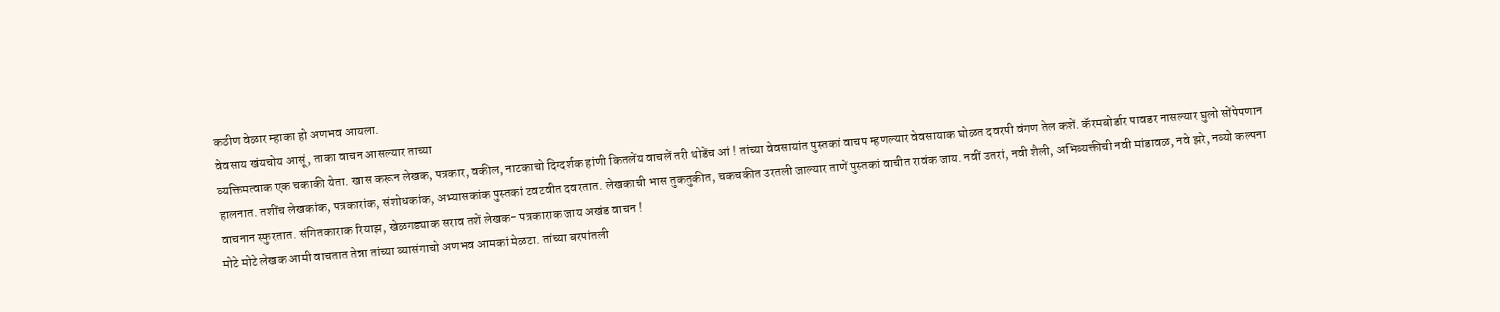कठीण वेळार म्हाका हो अणभव आयला.
वेवसाय खंयचोय आसूं, ताका वाचन आसल्यार ताच्या
व्यक्तिमत्वाक एक चकाकी येता. खास करून लेखक, पत्रकार, वकील, नाटकाचो दिग्दर्शक हांणी कितलेंय वाचलें तरी थोडेंच आं ! तांच्या वेवसायांत पुस्तकां वाचप म्हणल्यार वेवसायाक घोळत दवरपी वंगण तेल कशें. कॅरमबोर्डार पावडर नासल्यार घुलो सोंपेपणान हालनात. तशींच लेखकांक, पत्रकारांक, संशोधकांक, अभ्यासकांक पुस्तकां टवटवीत दवरतात. लेखकाची भास तुकतुकीत, चकचकीत उरतली जाल्यार ताणें पुस्तकां वाचीत रावंक जाय. नवीं उतरां, नवी शैली, अभिव्यक्तीची नवी मांडावळ, नवे झरे, नव्यो कल्पना वाचनान स्फुरतात. संगितकाराक रियाझ, खेळगड्याक सराव तशें लेखक- पत्रकाराक जाय अखंड वाचन !
मोटे मोटे लेखक आमी वाचतात तेन्ना तांच्या व्यासंगाचो अणभव आमकां मेळटा. तांच्या बरपांतली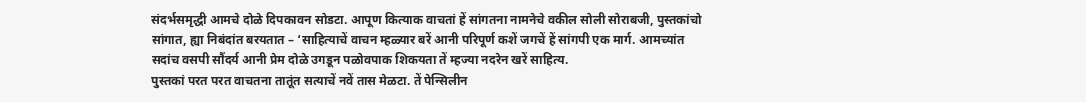संदर्भसमृद्धी आमचे दोळे दिपकावन सोडटा. आपूण कित्याक वाचतां हें सांगतना नामनेचे वकील सोली सोराबजी, पुस्तकांचो सांगात, ह्या निबंदांत बरयतात – ‘साहित्याचें वाचन म्हळ्यार बरें आनी परिपूर्ण कशें जगचें हें सांगपी एक मार्ग. आमच्यांत सदांच वसपी सौंदर्य आनी प्रेम दोळे उगडून पळोवपाक शिकयता तें म्हज्या नदरेन खरें साहित्य.
पुस्तकां परत परत वाचतना तातूंत सत्याचें नवें तास मेळटा. तें पेन्सिलीन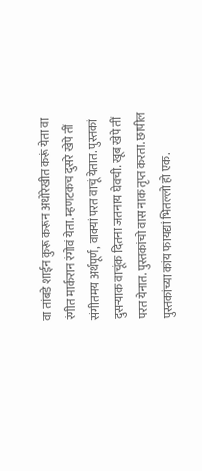वा तांबडे शाईन कुरू करून अधोरेखीत करूं येता वा रंगीत मार्करान रंगोवं येता. म्हणटकच दुसरे खेपे तीं संगीतमय अर्थपूर्ण, वाक्यां परत वाचूं येतात. पुस्तकां दुसऱ्याक वाचूंक दितना जतनाय घेवची. खूब खेपे तीं परत येनात. पुस्तकांचो वास नाक तृप्त करता. छापील पुस्तकांच्या कांय फायद्यां भितल्लो हो एक.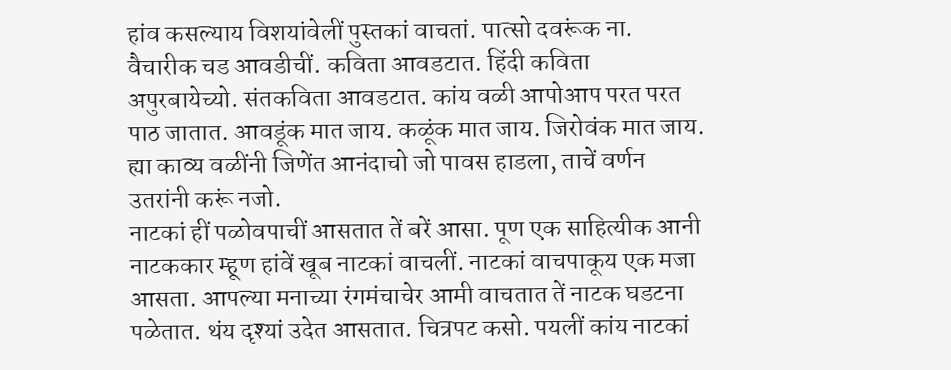हांव कसल्याय विशयांवेलीं पुस्तकां वाचतां. पात्सो दवरूंक ना. वैचारीक चड आवडीचीं. कविता आवडटात. हिंदी कविता अपुरबायेच्यो. संतकविता आवडटात. कांय वळी आपोआप परत परत पाठ जातात. आवडूंक मात जाय. कळूंक मात जाय. जिरोवंक मात जाय. ह्या काव्य वळींनी जिणेंत आनंदाचो जो पावस हाडला, ताचें वर्णन उतरांनी करूं नजो.
नाटकां हीं पळोवपाचीं आसतात तें बरें आसा. पूण एक साहित्यीक आनी नाटककार म्हूण हांवें खूब नाटकां वाचलीं. नाटकां वाचपाकूय एक मजा आसता. आपल्या मनाच्या रंगमंचाचेर आमी वाचतात तें नाटक घडटना पळेतात. थंय दृश्यां उदेत आसतात. चित्रपट कसो. पयलीं कांय नाटकां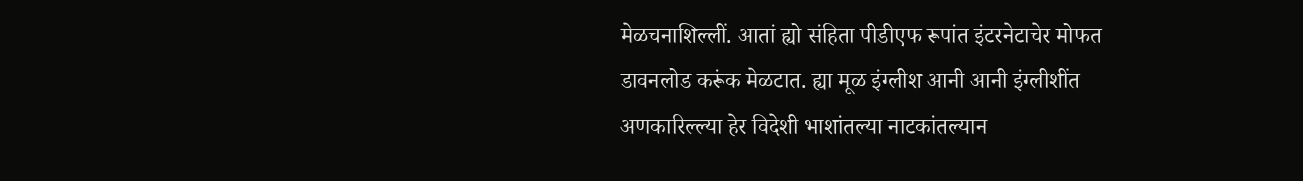मेळचनाशिल्लीं. आतां ह्यो संहिता पीडीएफ रूपांत इंटरनेटाचेर मोफत डावनलोड करूंक मेळटात. ह्या मूळ इंग्लीश आनी आनी इंग्लीशींत अणकारिल्ल्या हेर विदेशी भाशांतल्या नाटकांतल्यान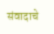संवादाचे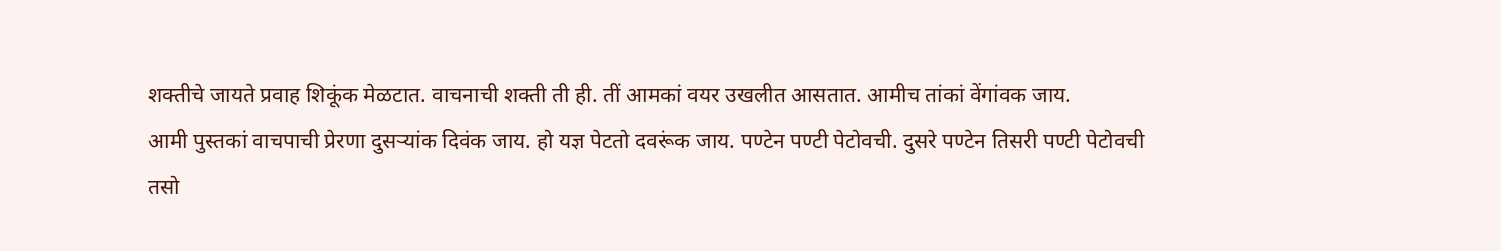शक्तीचे जायते प्रवाह शिकूंक मेळटात. वाचनाची शक्ती ती ही. तीं आमकां वयर उखलीत आसतात. आमीच तांकां वेंगांवक जाय.
आमी पुस्तकां वाचपाची प्रेरणा दुसऱ्यांक दिवंक जाय. हो यज्ञ पेटतो दवरूंक जाय. पण्टेन पण्टी पेटोवची. दुसरे पण्टेन तिसरी पण्टी पेटोवची तसो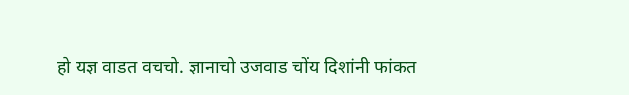हो यज्ञ वाडत वचचो. ज्ञानाचो उजवाड चोंय दिशांनी फांकत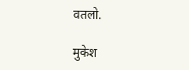वतलो.

मुकेश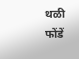थळी
फोंडें